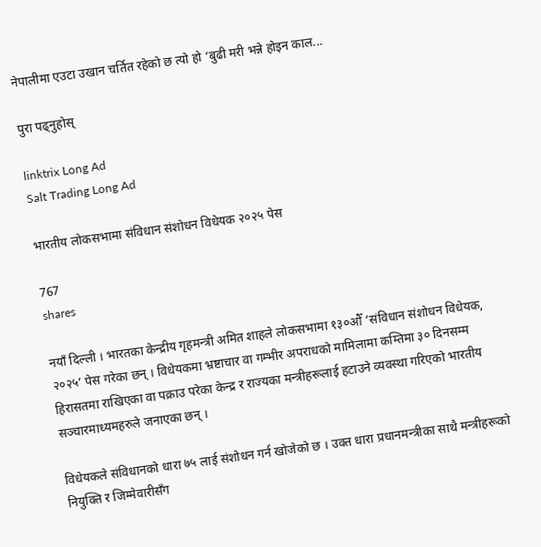नेपालीमा एउटा उखान चर्तित रहेको छ त्यो हो ‘बुढी मरी भन्ने होइन काल...

पुरा पढ्नुहोस्

linktrix Long Ad
Salt Trading Long Ad

भारतीय लोकसभामा संविधान संशोधन विधेयक २०२५ पेस

767
shares

नयाँ दिल्ली । भारतका केन्द्रीय गृहमन्त्री अमित शाहले लोकसभामा १३०औँ ‘संविधान संशोधन विधेयक, २०२५’ पेस गरेका छन् । विधेयकमा भ्रष्टाचार वा गम्भीर अपराधको मामिलामा कम्तिमा ३० दिनसम्म हिरासतमा राखिएका वा पक्राउ परेका केन्द्र र राज्यका मन्त्रीहरूलाई हटाउने व्यवस्था गरिएको भारतीय सञ्चारमाध्यमहरुले जनाएका छन् ।

विधेयकले संविधानको धारा ७५ लाई संशोधन गर्न खोजेको छ । उक्त धारा प्रधानमन्त्रीका साथै मन्त्रीहरूको नियुक्ति र जिम्मेवारीसँग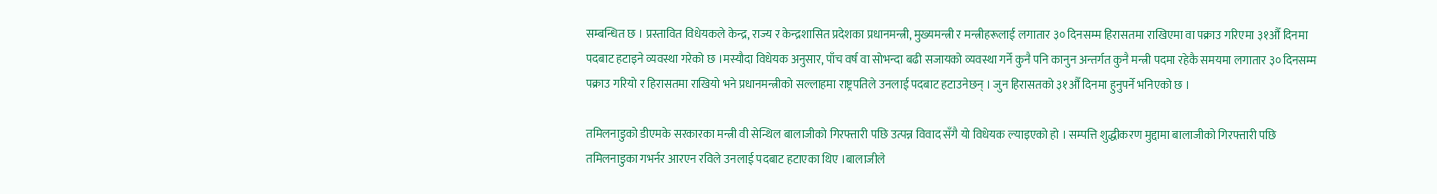सम्बन्धित छ । प्रस्तावित विधेयकले केन्द्र, राज्य र केन्द्रशासित प्रदेशका प्रधानमन्त्री, मुख्यमन्त्री र मन्त्रीहरूलाई लगातार ३० दिनसम्म हिरासतमा राखिएमा वा पक्राउ गरिएमा ३१औँ दिनमा पदबाट हटाइने व्यवस्था गरेको छ ।मस्यौदा विधेयक अनुसार, पाँच वर्ष वा सोभन्दा बढी सजायको व्यवस्था गर्ने कुनै पनि कानुन अन्तर्गत कुनै मन्त्री पदमा रहेकै समयमा लगातार ३० दिनसम्म पक्राउ गरियो र हिरासतमा राखियो भने प्रधानमन्त्रीको सल्लाहमा राष्ट्रपतिले उनलाई पदबाट हटाउनेछन् । जुन हिरासतको ३१औँ दिनमा हुनुपर्ने भनिएको छ ।

तमिलनाडुको डीएमके सरकारका मन्त्री वी सेन्थिल बालाजीको गिरफ्तारी पछि उत्पन्न विवाद सँगै यो विधेयक ल्याइएको हो । सम्पत्ति शुद्धीकरण मुद्दामा बालाजीको गिरफ्तारी पछि तमिलनाडुका गभर्नर आरएन रविले उनलाई पदबाट हटाएका थिए ।बालाजीले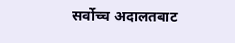सर्वोच्च अदालतबाट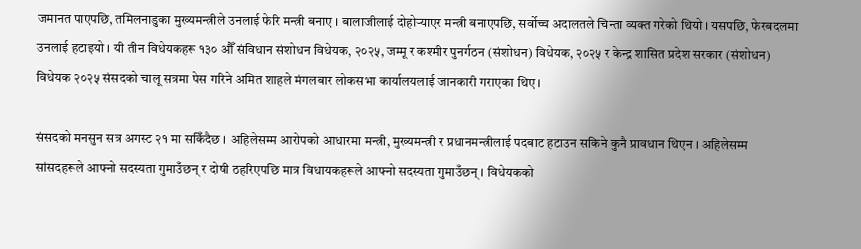जमानत पाएपछि, तमिलनाडुका मुख्यमन्त्रीले उनलाई फेरि मन्त्री बनाए । बालाजीलाई दोहोर्‍याएर मन्त्री बनाएपछि, सर्वोच्च अदालतले चिन्ता व्यक्त गरेको थियो । यसपछि, फेरबदलमा उनलाई हटाइयो । यी तीन विधेयकहरू १३० औँ संविधान संशोधन विधेयक, २०२५, जम्मू र कश्मीर पुनर्गठन (संशोधन) विधेयक, २०२५ र केन्द्र शासित प्रदेश सरकार (संशोधन) विधेयक २०२५ संसदको चालू सत्रमा पेस गरिने अमित शाहले मंगलबार लोकसभा कार्यालयलाई जानकारी गराएका थिए ।

संसदको मनसुन सत्र अगस्ट २१ मा सकिँदैछ । अहिलेसम्म आरोपको आधारमा मन्त्री, मुख्यमन्त्री र प्रधानमन्त्रीलाई पदबाट हटाउन सकिने कुनै प्रावधान थिएन । अहिलेसम्म सांसदहरूले आफ्नो सदस्यता गुमाउँछन् र दोषी ठहरिएपछि मात्र विधायकहरूले आफ्नो सदस्यता गुमाउँछन् । विधेयकको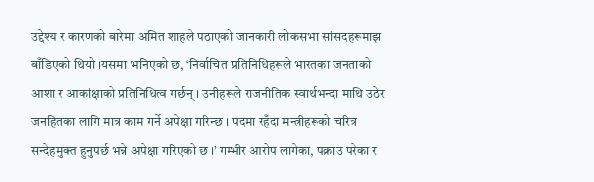उद्देश्य र कारणको बारेमा अमित शाहले पठाएको जानकारी लोकसभा सांसदहरूमाझ बाँडिएको थियो ।यसमा भनिएको छ, ‘निर्वाचित प्रतिनिधिहरूले भारतका जनताको आशा र आकांक्षाको प्रतिनिधित्व गर्छन् । उनीहरूले राजनीतिक स्वार्थभन्दा माथि उठेर जनहितका लागि मात्र काम गर्ने अपेक्षा गरिन्छ । पदमा रहँदा मन्त्रीहरूको चरित्र सन्देहमुक्त हुनुपर्छ भन्ने अपेक्षा गरिएको छ ।’ गम्भीर आरोप लागेका, पक्राउ परेका र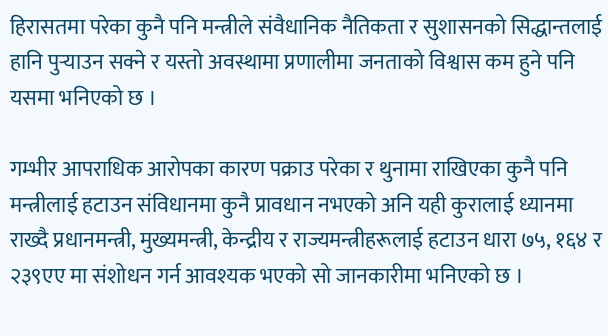हिरासतमा परेका कुनै पनि मन्त्रीले संवैधानिक नैतिकता र सुशासनको सिद्धान्तलाई हानि पुर्‍याउन सक्ने र यस्तो अवस्थामा प्रणालीमा जनताको विश्वास कम हुने पनि यसमा भनिएको छ ।

गम्भीर आपराधिक आरोपका कारण पक्राउ परेका र थुनामा राखिएका कुनै पनि मन्त्रीलाई हटाउन संविधानमा कुनै प्रावधान नभएको अनि यही कुरालाई ध्यानमा राख्दै प्रधानमन्त्री, मुख्यमन्त्री, केन्द्रीय र राज्यमन्त्रीहरूलाई हटाउन धारा ७५, १६४ र २३९एए मा संशोधन गर्न आवश्यक भएको सो जानकारीमा भनिएको छ ।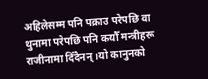अहिलेसम्म पनि पक्राउ परेपछि वा थुनामा परेपछि पनि कयौँ मन्त्रीहरू राजीनामा दिँदैनन् ।यो कानुनको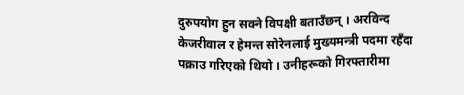दुरुपयोग हुन सक्ने विपक्षी बताउँछन् । अरविन्द केजरीवाल र हेमन्त सोरेनलाई मुख्यमन्त्री पदमा रहँदा पक्राउ गरिएको थियो । उनीहरूको गिरफ्तारीमा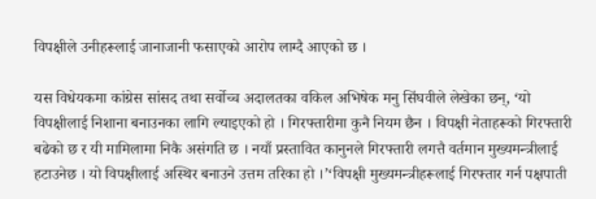विपक्षीले उनीहरूलाई जानाजानी फसाएको आरोप लाग्दै आएको छ ।

यस विधेयकमा कांग्रेस सांसद तथा सर्वोच्च अदालतका वकिल अभिषेक मनु सिंघवीले लेखेका छन्, ‘यो विपक्षीलाई निशाना बनाउनका लागि ल्याइएको हो । गिरफ्तारीमा कुनै नियम छैन । विपक्षी नेताहरूको गिरफ्तारी बढेको छ र यी मामिलामा निकै असंगति छ । नयाँ प्रस्तावित कानुनले गिरफ्तारी लगत्तै वर्तमान मुख्यमन्त्रीलाई हटाउनेछ । यो विपक्षीलाई अस्थिर बनाउने उत्तम तरिका हो ।’‘विपक्षी मुख्यमन्त्रीहरूलाई गिरफ्तार गर्न पक्षपाती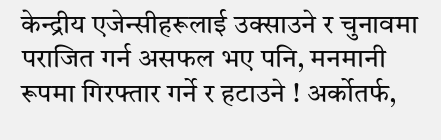केन्द्रीय एजेन्सीहरूलाई उक्साउने र चुनावमा पराजित गर्न असफल भए पनि, मनमानी रूपमा गिरफ्तार गर्ने र हटाउने ! अर्कोतर्फ,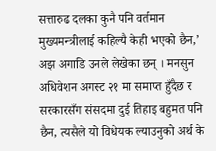सत्तारुढ दलका कुनै पनि वर्तमान मुख्यमन्त्रीलाई कहिल्यै केही भएको छैन,’ अझ अगाडि उनले लेखेका छन् । मनसुन अधिवेशन अगस्ट २१ मा समाप्त हुँदैछ र सरकारसँग संसदमा दुई तिहाइ बहुमत पनि छैन, त्यसैले यो विधेयक ल्याउनुको अर्थ के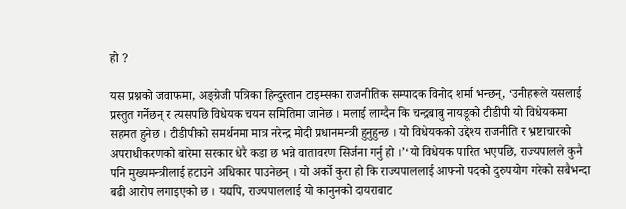हो ?

यस प्रश्नको जवाफमा, अङ्ग्रेजी पत्रिका हिन्दुस्तान टाइम्सका राजनीतिक सम्पादक विनोद शर्मा भन्छन्, ‘उनीहरूले यसलाई प्रस्तुत गर्नेछन् र त्यसपछि विधेयक चयन समितिमा जानेछ । मलाई लाग्दैन कि चन्द्रबाबु नायडूको टीडीपी यो विधेयकमा सहमत हुनेछ । टीडीपीको समर्थनमा मात्र नरेन्द्र मोदी प्रधानमन्त्री हुनुहुन्छ । यो विधेयकको उद्देश्य राजनीति र भ्रष्टाचारको अपराधीकरणको बारेमा सरकार धेरै कडा छ भन्ने वातावरण सिर्जना गर्नु हो ।’‘यो विधेयक पारित भएपछि, राज्यपालले कुनै पनि मुख्यमन्त्रीलाई हटाउने अधिकार पाउनेछन् । यो अर्को कुरा हो कि राज्यपाललाई आफ्नो पदको दुरुपयोग गरेको सबैभन्दा बढी आरोप लगाइएको छ । यद्यपि, राज्यपाललाई यो कानुनको दायराबाट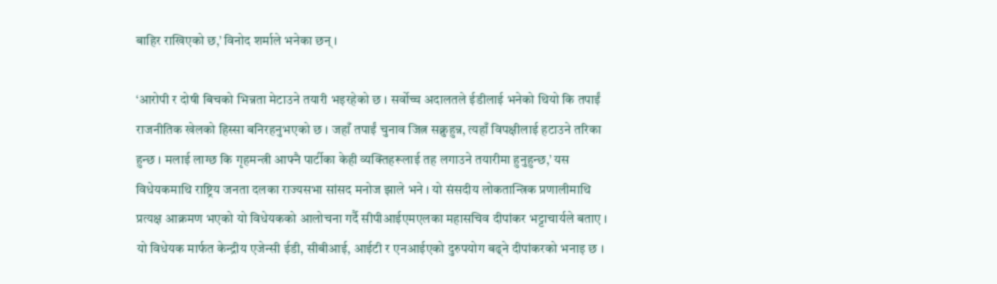बाहिर राखिएको छ,’ विनोद शर्माले भनेका छन् ।

‘आरोपी र दोषी बिचको भिन्नता मेटाउने तयारी भइरहेको छ । सर्वोच्च अदालतले ईडीलाई भनेको थियो कि तपाईं राजनीतिक खेलको हिस्सा बनिरहनुभएको छ । जहाँ तपाईं चुनाव जित्न सक्नुहुन्न, त्यहाँ विपक्षीलाई हटाउने तरिका हुन्छ । मलाई लाग्छ कि गृहमन्त्री आफ्नै पार्टीका केही व्यक्तिहरूलाई तह लगाउने तयारीमा हुनुहुन्छ,’ यस विधेयकमाथि राष्ट्रिय जनता दलका राज्यसभा सांसद मनोज झाले भने । यो संसदीय लोकतान्त्रिक प्रणालीमाथि प्रत्यक्ष आक्रमण भएको यो विधेयकको आलोचना गर्दै सीपीआईएमएलका महासचिव दीपांकर भट्टाचार्यले बताए । यो विधेयक मार्फत केन्द्रीय एजेन्सी ईडी, सीबीआई, आईटी र एनआईएको दुरुपयोग बढ्ने दीपांकरको भनाइ छ ।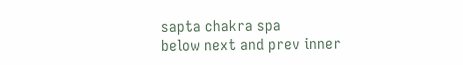sapta chakra spa
below next and prev inner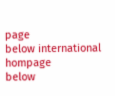page
below international hompage
below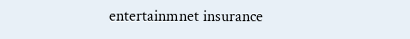entertainmnet insurance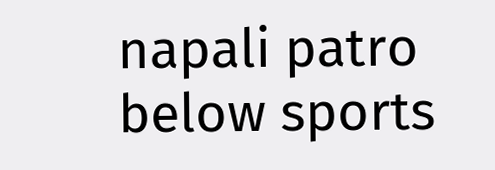napali patro below sports